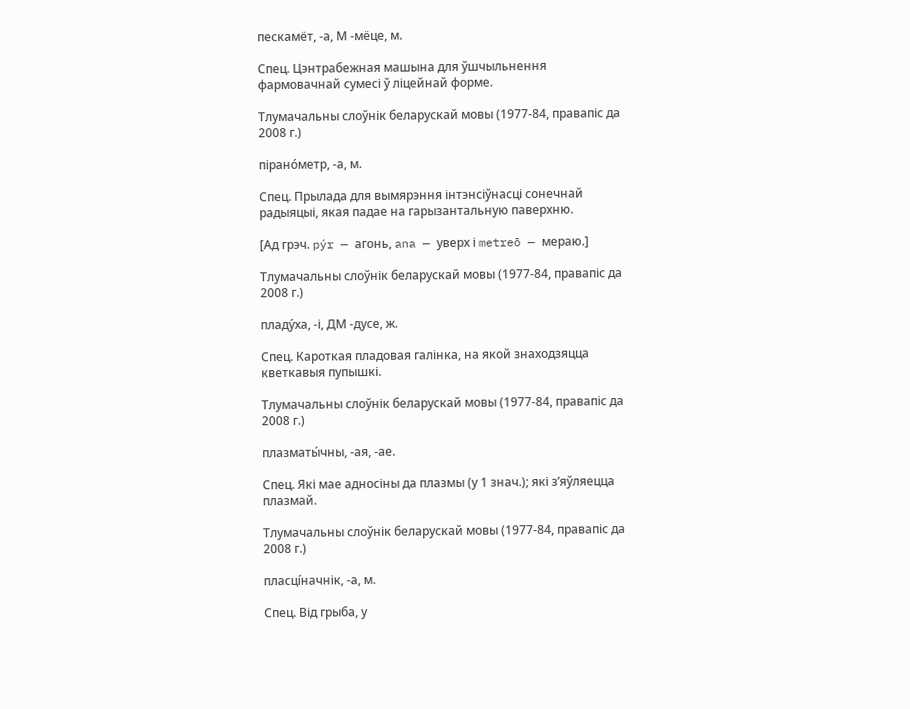пескамёт, ‑а, М ‑мёце, м.

Спец. Цэнтрабежная машына для ўшчыльнення фармовачнай сумесі ў ліцейнай форме.

Тлумачальны слоўнік беларускай мовы (1977-84, правапіс да 2008 г.)

пірано́метр, ‑а, м.

Спец. Прылада для вымярэння інтэнсіўнасці сонечнай радыяцыі, якая падае на гарызантальную паверхню.

[Ад грэч. pýr — агонь, ana — уверх і metreō — мераю.]

Тлумачальны слоўнік беларускай мовы (1977-84, правапіс да 2008 г.)

пладу́ха, ‑і, ДМ ‑дусе, ж.

Спец. Кароткая пладовая галінка, на якой знаходзяцца кветкавыя пупышкі.

Тлумачальны слоўнік беларускай мовы (1977-84, правапіс да 2008 г.)

плазматы́чны, ‑ая, ‑ае.

Спец. Які мае адносіны да плазмы (у 1 знач.); які з’яўляецца плазмай.

Тлумачальны слоўнік беларускай мовы (1977-84, правапіс да 2008 г.)

пласці́начнік, ‑а, м.

Спец. Від грыба, у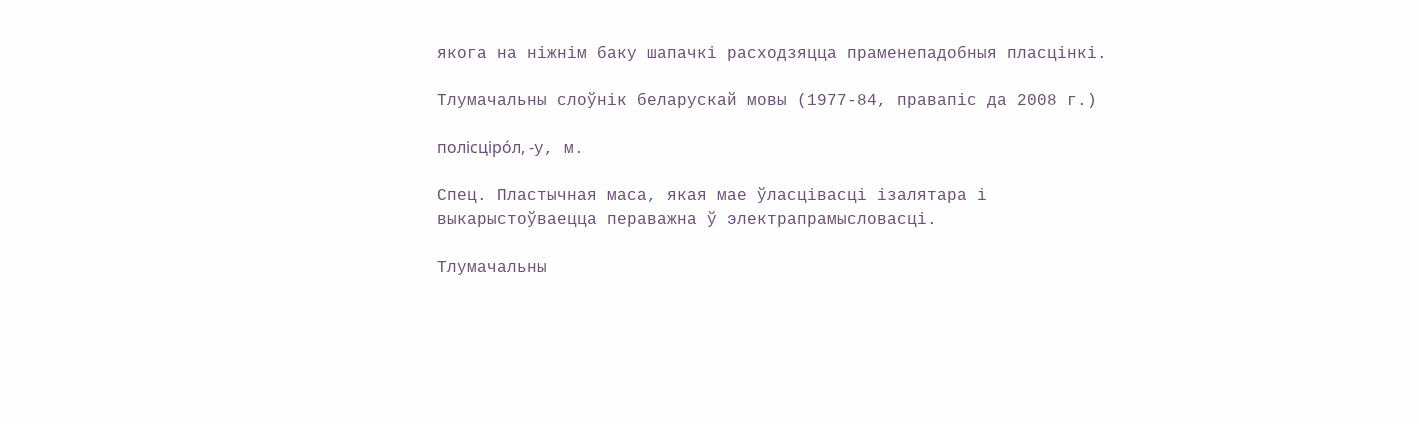якога на ніжнім баку шапачкі расходзяцца праменепадобныя пласцінкі.

Тлумачальны слоўнік беларускай мовы (1977-84, правапіс да 2008 г.)

полісціро́л, ‑у, м.

Спец. Пластычная маса, якая мае ўласцівасці ізалятара і выкарыстоўваецца пераважна ў электрапрамысловасці.

Тлумачальны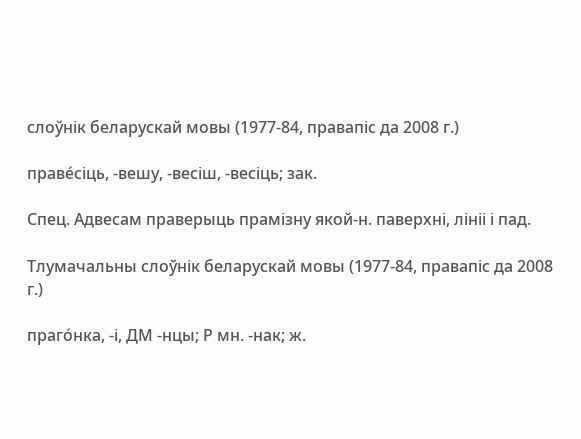слоўнік беларускай мовы (1977-84, правапіс да 2008 г.)

праве́сіць, ‑вешу, ‑весіш, ‑весіць; зак.

Спец. Адвесам праверыць прамізну якой‑н. паверхні, лініі і пад.

Тлумачальны слоўнік беларускай мовы (1977-84, правапіс да 2008 г.)

праго́нка, ‑і, ДМ ‑нцы; Р мн. ‑нак; ж.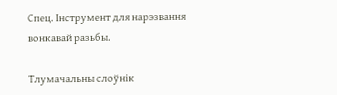Спец. Інструмент для нарэзвання вонкавай разьбы.

Тлумачальны слоўнік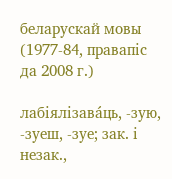беларускай мовы (1977-84, правапіс да 2008 г.)

лабіялізава́ць, ‑зую, ‑зуеш, ‑зуе; зак. і незак.,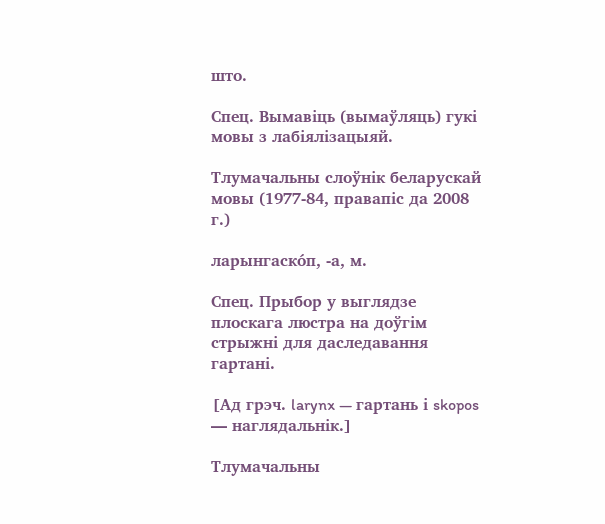што.

Спец. Вымавіць (вымаўляць) гукі мовы з лабіялізацыяй.

Тлумачальны слоўнік беларускай мовы (1977-84, правапіс да 2008 г.)

ларынгаско́п, ‑а, м.

Спец. Прыбор у выглядзе плоскага люстра на доўгім стрыжні для даследавання гартані.

[Ад грэч. larynx — гартань і skopos — наглядальнік.]

Тлумачальны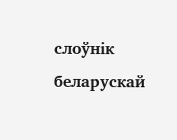слоўнік беларускай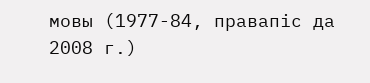мовы (1977-84, правапіс да 2008 г.)